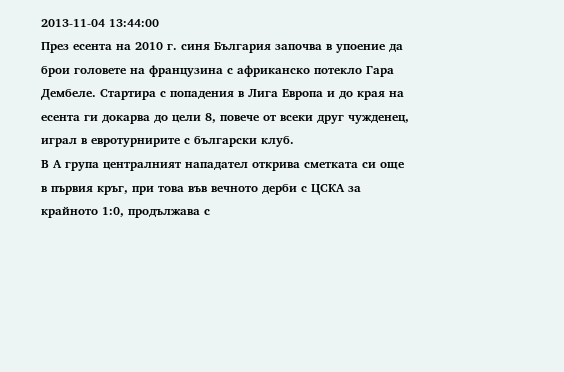2013-11-04 13:44:00
През есента на 2010 г. синя България започва в упоение да брои головете на французина с африканско потекло Гара Дембеле. Стартира с попадения в Лига Европа и до края на есента ги докарва до цели 8, повече от всеки друг чужденец, играл в евротурнирите с български клуб.
В А група централният нападател открива сметката си още в първия кръг, при това във вечното дерби с ЦСКА за крайното 1:0, продължава с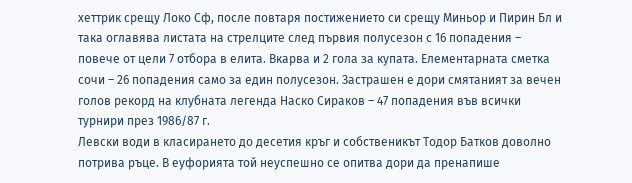хеттрик срещу Локо Сф, после повтаря постижението си срещу Миньор и Пирин Бл и така оглавява листата на стрелците след първия полусезон с 16 попадения – повече от цели 7 отбора в елита. Вкарва и 2 гола за купата. Елементарната сметка сочи – 26 попадения само за един полусезон. Застрашен е дори смятаният за вечен голов рекорд на клубната легенда Наско Сираков – 47 попадения във всички турнири през 1986/87 г.
Левски води в класирането до десетия кръг и собственикът Тодор Батков доволно потрива ръце. В еуфорията той неуспешно се опитва дори да пренапише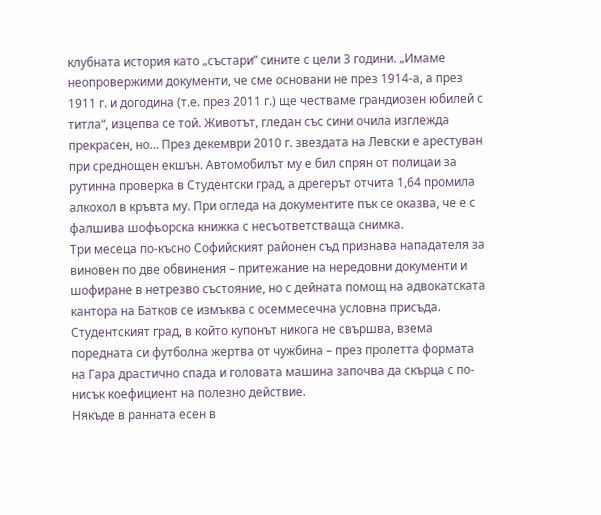клубната история като „състари” сините с цели 3 години. „Имаме неопровержими документи, че сме основани не през 1914-а, а през 1911 г. и догодина (т.е. през 2011 г.) ще честваме грандиозен юбилей с титла“, изцепва се той. Животът, гледан със сини очила изглежда прекрасен, но… През декември 2010 г. звездата на Левски е арестуван при среднощен екшън. Автомобилът му е бил спрян от полицаи за рутинна проверка в Студентски град, а дрегерът отчита 1,64 промила алкохол в кръвта му. При огледа на документите пък се оказва, че е с фалшива шофьорска книжка с несъответстваща снимка.
Три месеца по-късно Софийският районен съд признава нападателя за виновен по две обвинения – притежание на нередовни документи и шофиране в нетрезво състояние, но с дейната помощ на адвокатската кантора на Батков се измъква с осеммесечна условна присъда. Студентският град, в който купонът никога не свършва, взема поредната си футболна жертва от чужбина – през пролетта формата на Гара драстично спада и головата машина започва да скърца с по-нисък коефициент на полезно действие.
Някъде в ранната есен в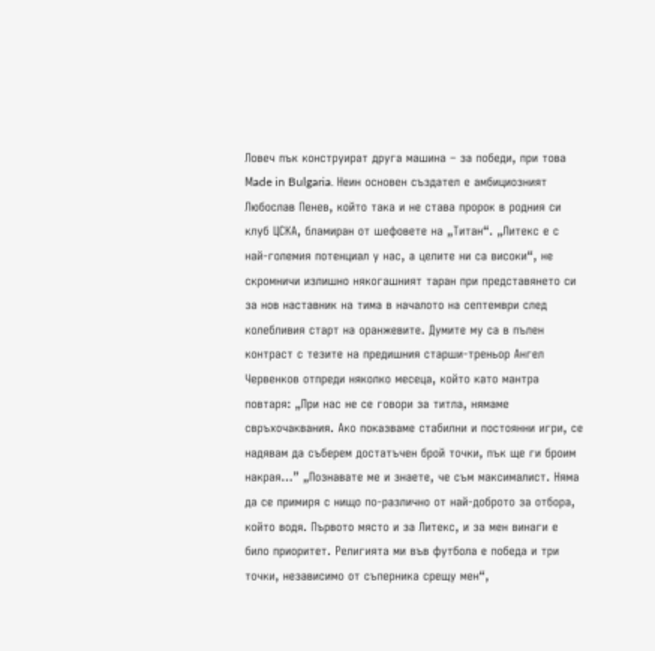Ловеч пък конструират друга машина – за победи, при това Мade in Bulgaria. Неин основен създател е амбициозният Любослав Пенев, който така и не става пророк в родния си клуб ЦСКА, бламиран от шефовете на „Титан“. „Литекс е с най-големия потенциал у нас, а целите ни са високи“, не скромничи излишно някогашният таран при представянето си за нов наставник на тима в началото на септември след колебливия старт на оранжевите. Думите му са в пълен контраст с тезите на предишния старши-треньор Ангел Червенков отпреди няколко месеца, който като мантра повтаря: „При нас не се говори за титла, нямаме свръхочаквания. Ако показваме стабилни и постоянни игри, се надявам да съберем достатъчен брой точки, пък ще ги броим накрая…” „Познавате ме и знаете, че съм максималист. Няма да се примиря с нищо по-различно от най-доброто за отбора, който водя. Първото място и за Литекс, и за мен винаги е било приоритет. Религията ми във футбола е победа и три точки, независимо от съперника срещу мен“,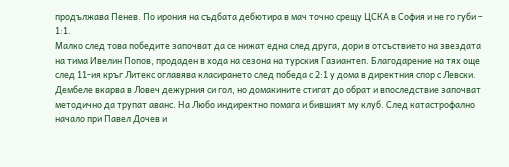продължава Пенев. По ирония на съдбата дебютира в мач точно срещу ЦСКА в София и не го губи – 1:1.
Малко след това победите започват да се нижат една след друга, дори в отсъствието на звездата на тима Ивелин Попов, продаден в хода на сезона на турския Газиантеп. Благодарение на тях още след 11-ия кръг Литекс оглавява класирането след победа с 2:1 у дома в директния спор с Левски. Дембеле вкарва в Ловеч дежурния си гол, но домакините стигат до обрат и впоследствие започват методично да трупат аванс. На Любо индиректно помага и бившият му клуб. След катастрофално начало при Павел Дочев и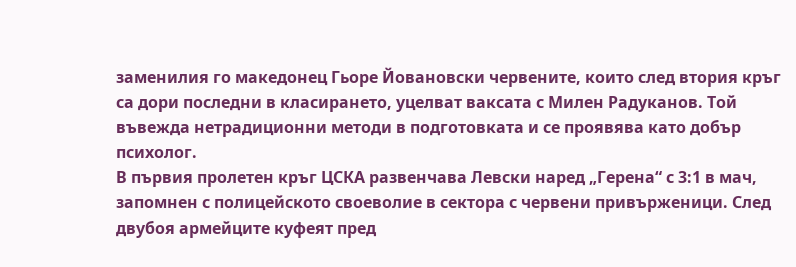заменилия го македонец Гьоре Йовановски червените, които след втория кръг са дори последни в класирането, уцелват ваксата с Милен Радуканов. Той въвежда нетрадиционни методи в подготовката и се проявява като добър психолог.
В първия пролетен кръг ЦСКА развенчава Левски наред „Герена“ с 3:1 в мач, запомнен с полицейското своеволие в сектора с червени привърженици. След двубоя армейците куфеят пред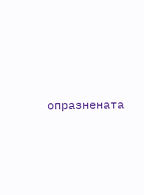опразнената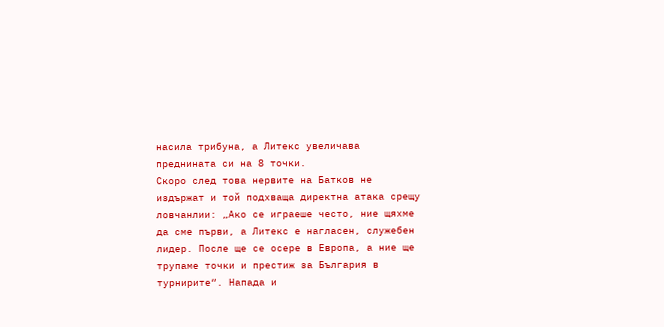насила трибуна, а Литекс увеличава преднината си на 8 точки.
Скоро след това нервите на Батков не издържат и той подхваща директна атака срещу ловчанлии: „Ако се играеше често, ние щяхме да сме първи, а Литекс е нагласен, служебен лидер. После ще се осере в Европа, а ние ще трупаме точки и престиж за България в турнирите“. Напада и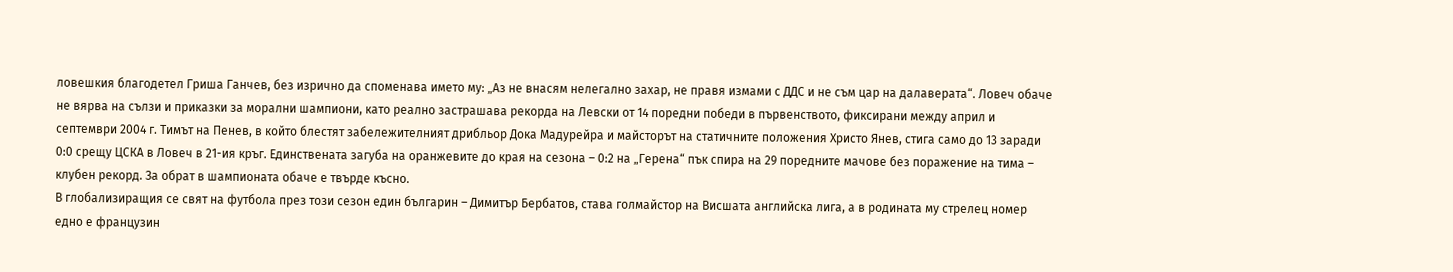ловешкия благодетел Гриша Ганчев, без изрично да споменава името му: „Аз не внасям нелегално захар, не правя измами с ДДС и не съм цар на далаверата“. Ловеч обаче не вярва на сълзи и приказки за морални шампиони, като реално застрашава рекорда на Левски от 14 поредни победи в първенството, фиксирани между април и септември 2004 г. Тимът на Пенев, в който блестят забележителният дрибльор Дока Мадурейра и майсторът на статичните положения Христо Янев, стига само до 13 заради 0:0 срещу ЦСКА в Ловеч в 21-ия кръг. Единствената загуба на оранжевите до края на сезона – 0:2 на „Герена“ пък спира на 29 поредните мачове без поражение на тима – клубен рекорд. За обрат в шампионата обаче е твърде късно.
В глобализиращия се свят на футбола през този сезон един българин – Димитър Бербатов, става голмайстор на Висшата английска лига, а в родината му стрелец номер едно е французин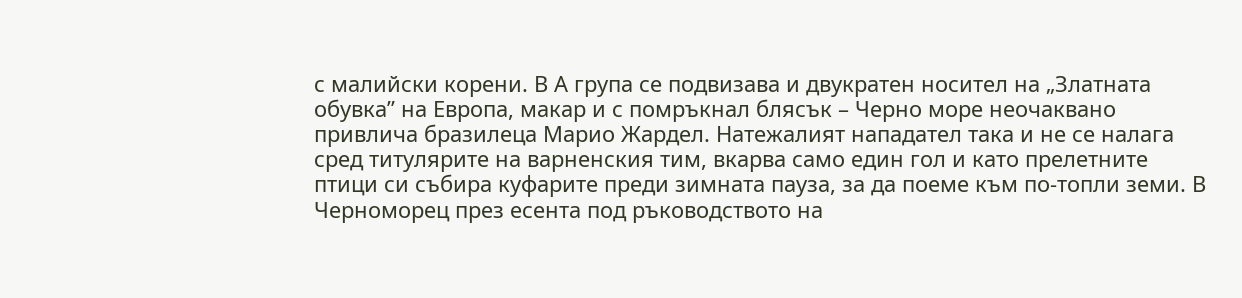с малийски корени. В А група се подвизава и двукратен носител на „Златната обувка” на Европа, макар и с помръкнал блясък – Черно море неочаквано привлича бразилеца Марио Жардел. Натежалият нападател така и не се налага сред титулярите на варненския тим, вкарва само един гол и като прелетните птици си събира куфарите преди зимната пауза, за да поеме към по-топли земи. В Черноморец през есента под ръководството на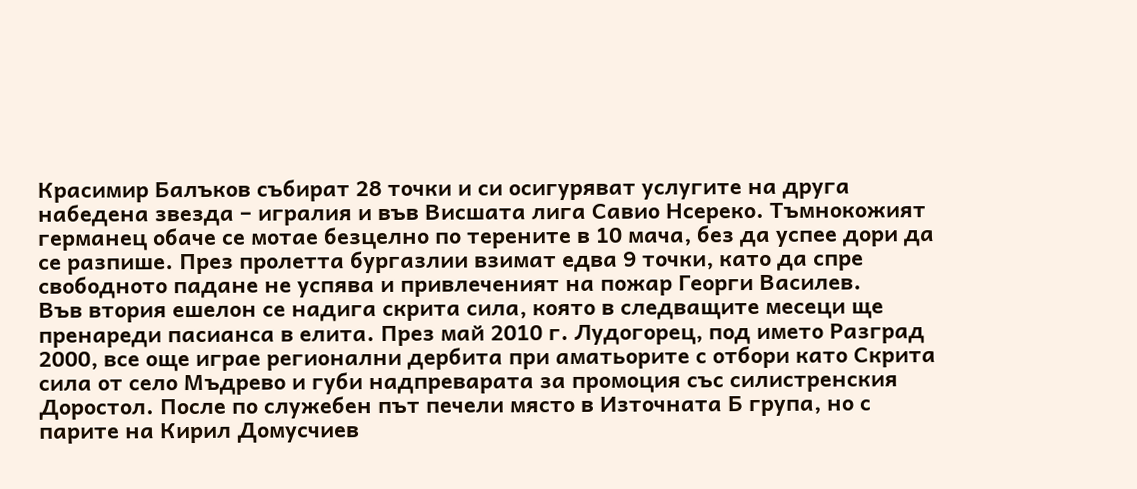Красимир Балъков събират 28 точки и си осигуряват услугите на друга набедена звезда – игралия и във Висшата лига Савио Нсереко. Тъмнокожият германец обаче се мотае безцелно по терените в 10 мача, без да успее дори да се разпише. През пролетта бургазлии взимат едва 9 точки, като да спре свободното падане не успява и привлеченият на пожар Георги Василев.
Във втория ешелон се надига скрита сила, която в следващите месеци ще пренареди пасианса в елита. През май 2010 г. Лудогорец, под името Разград 2000, все още играе регионални дербита при аматьорите с отбори като Скрита сила от село Мъдрево и губи надпреварата за промоция със силистренския Доростол. После по служебен път печели място в Източната Б група, но с парите на Кирил Домусчиев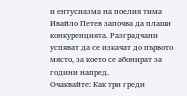и ентусиазма на поелия тима Ивайло Петев започва да плаши конкуренцията. Разградчани успяват да се изкачат до първото място, за което се абонират за години напред.
Очаквайте: Как три греди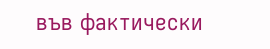във фактически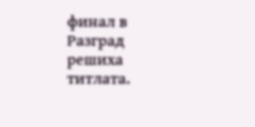финал в Разград решиха титлата.